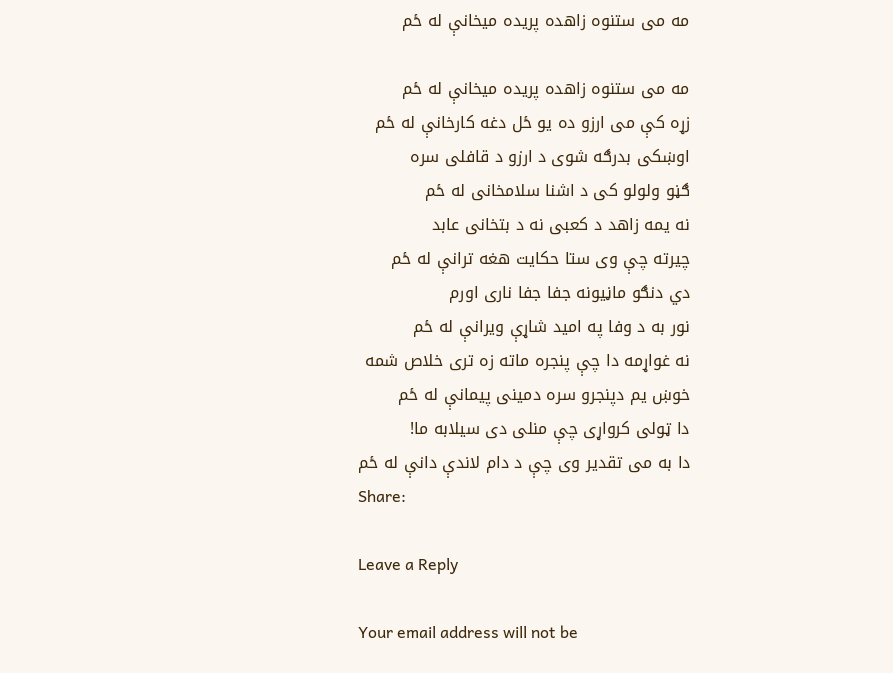مه می ستنوه زاهده پریده میخانې له ځم

مه می ستنوه زاهده پریده میخانې له ځم
زړه کې می ارزو ده یو ځل دغه کارخانې له ځم
اوښکی بدرګه شوی د ارزو د قافلی سره
ګڼو ولولو کی د اشنا سلامخانی له ځم
نه یمه زاهد د کعبی نه د بتخانی عابد
چیرته چې وی ستا حکایت هغه ترانې له ځم
دي دنګو ماڼیونه جفا جفا ناری اورم
نور به د وفا په امید شاړې ویرانې له ځم
نه غواړمه دا چې پنجره ماته زه تری خلاص شمه
خوښ یم دپنجرو سره دمینی پیمانې له ځم
دا ټولی کرواړی چې منلی دی سیلابه ما!
دا به می تقدیر وی چې د دام لاندې دانې له ځم
Share:

Leave a Reply

Your email address will not be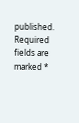published. Required fields are marked *